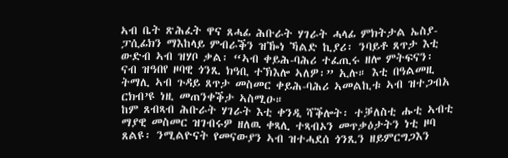ኣብ ቤት ጽሕፈት ዋና ጸሓፊ ሕቡራት ሃገራት ሓላፊ ምክትታል ኤስያ-ፓሲፊክን ማእከላይ ምብራቕን ዝዀነ ኻልድ ኪያሪ፡ ንባይቶ ጸጥታ እቲ ውድብ ኣብ ዝሃቦ ቃል፡ “ኣብ ቀይሕ-ባሕሪ ተፈጢሩ ዘሎ ምትፍናን፡ ናብ ዝዓበየ ዞባዊ ጎንጺ ክዓቢ ተኽእሎ ኣለዎ፡” ኢሉ። እቲ በዓልመዚ ትማሊ ኣብ ጉዳይ ጸጥታ መስመር ቀይሕ-ባሕሪ ኣመልኪቱ ኣብ ዝተጋብአ ርክብ’ዩ ነዚ መጠንቀቕታ ኣስሚዑ።
ከም ጸብጻብ ሕቡራት ሃገራት እቲ ቀንዲ ሻቕሎት፡ ተቓለስቲ ሑቲ ኣብቲ ማያዊ መስመር ዝገብሩዎ ዘለዉ ቀጻሊ ተጻብኦን መጥቃዕታትን ነቲ ዞባ ጸልዩ፡ ንሚልዮናት የመናውያን ኣብ ዝተሓደሰ ጎንጺን ዘይምርግጋእን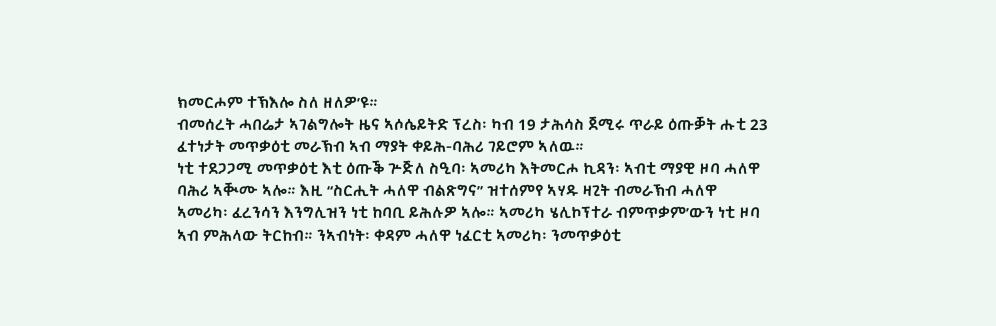ክመርሖም ተኽእሎ ስለ ዘለዎ’ዩ።
ብመሰረት ሓበሬታ ኣገልግሎት ዜና ኣሶሴይትድ ፕረስ፡ ካብ 19 ታሕሳስ ጀሚሩ ጥራይ ዕጡቓት ሑቲ 23 ፈተነታት መጥቃዕቲ መራኽብ ኣብ ማያት ቀይሕ-ባሕሪ ገይሮም ኣለዉ።
ነቲ ተደጋጋሚ መጥቃዕቲ እቲ ዕጡቕ ጕጅለ ስዒባ፡ ኣመሪካ እትመርሖ ኪዳን፡ ኣብቲ ማያዊ ዞባ ሓለዋ ባሕሪ ኣቚሙ ኣሎ። እዚ “ስርሒት ሓለዋ ብልጽግና” ዝተሰምየ ኣሃዱ ዛጊት ብመራኽብ ሓለዋ ኣመሪካ፡ ፈረንሳን እንግሊዝን ነቲ ከባቢ ይሕሉዎ ኣሎ። ኣመሪካ ሄሊኮፕተራ ብምጥቃም’ውን ነቲ ዞባ ኣብ ምሕላው ትርከብ። ንኣብነት፡ ቀዳም ሓለዋ ነፈርቲ ኣመሪካ፡ ንመጥቃዕቲ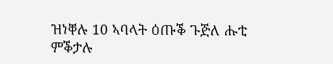ዝነቐሉ 10 ኣባላት ዕጡቕ ጉጅለ ሑቲ ምቕታሉ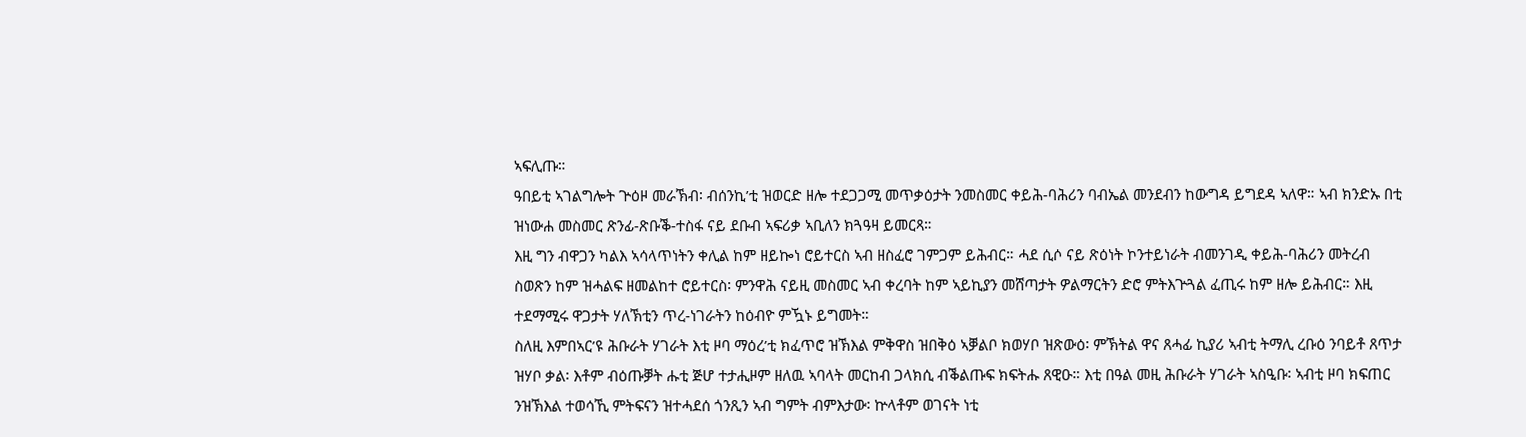ኣፍሊጡ።
ዓበይቲ ኣገልግሎት ጕዕዞ መራኽብ፡ ብሰንኪ’ቲ ዝወርድ ዘሎ ተደጋጋሚ መጥቃዕታት ንመስመር ቀይሕ-ባሕሪን ባብኤል መንደብን ከውግዳ ይግደዳ ኣለዋ። ኣብ ክንድኡ በቲ ዝነውሐ መስመር ጽንፊ-ጽቡቕ-ተስፋ ናይ ደቡብ ኣፍሪቃ ኣቢለን ክጓዓዛ ይመርጻ።
እዚ ግን ብዋጋን ካልእ ኣሳላጥነትን ቀሊል ከም ዘይኰነ ሮይተርስ ኣብ ዘስፈሮ ገምጋም ይሕብር። ሓደ ሲሶ ናይ ጽዕነት ኮንተይነራት ብመንገዲ ቀይሕ-ባሕሪን መትረብ ስወጽን ከም ዝሓልፍ ዘመልከተ ሮይተርስ፡ ምንዋሕ ናይዚ መስመር ኣብ ቀረባት ከም ኣይኪያን መሸጣታት ዎልማርትን ድሮ ምትእጕጓል ፈጢሩ ከም ዘሎ ይሕብር። እዚ ተደማሚሩ ዋጋታት ሃለኽቲን ጥረ-ነገራትን ከዕብዮ ምዃኑ ይግመት።
ስለዚ እምበኣር’ዩ ሕቡራት ሃገራት እቲ ዞባ ማዕረ’ቲ ክፈጥሮ ዝኽእል ምቅዋስ ዝበቅዕ ኣቓልቦ ክወሃቦ ዝጽውዕ፡ ምኽትል ዋና ጸሓፊ ኪያሪ ኣብቲ ትማሊ ረቡዕ ንባይቶ ጸጥታ ዝሃቦ ቃል፡ እቶም ብዕጡቓት ሑቲ ጅሆ ተታሒዞም ዘለዉ ኣባላት መርከብ ጋላክሲ ብቕልጡፍ ክፍትሑ ጸዊዑ። እቲ በዓል መዚ ሕቡራት ሃገራት ኣስዒቡ፡ ኣብቲ ዞባ ክፍጠር ንዝኽእል ተወሳኺ ምትፍናን ዝተሓደሰ ጎንጺን ኣብ ግምት ብምእታው፡ ኵላቶም ወገናት ነቲ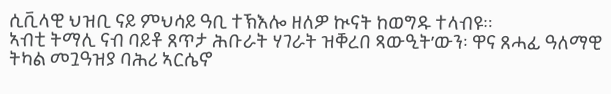ሲቪላዊ ህዝቢ ናይ ምህሳይ ዓቢ ተኽእሎ ዘለዎ ኲናት ከወግዱ ተላብዩ።
ኣብቲ ትማሊ ናብ ባይቶ ጸጥታ ሕቡራት ሃገራት ዝቐረበ ጻውዒት’ውን፡ ዋና ጸሓፊ ዓለማዊ ትካል መጓዓዝያ ባሕሪ ኣርሴኖ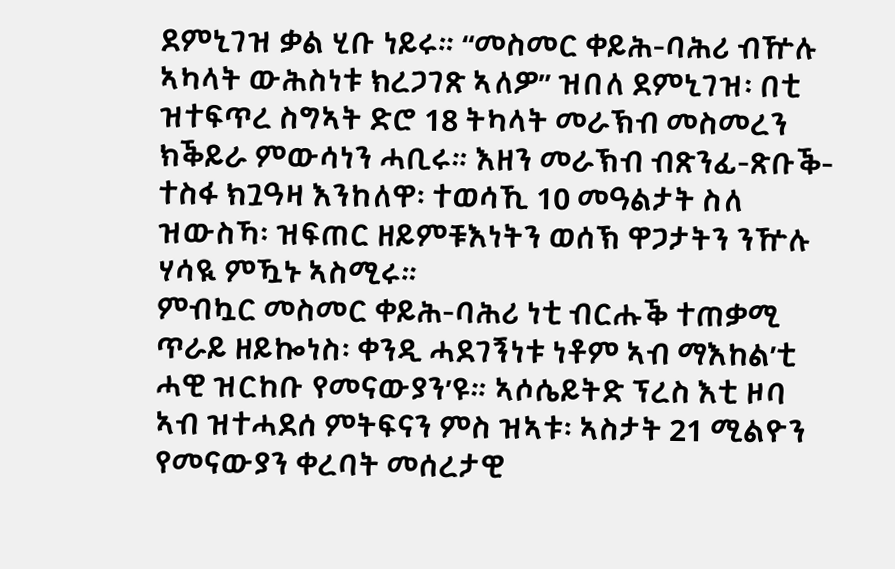ደምኒገዝ ቃል ሂቡ ነይሩ። “መስመር ቀይሕ-ባሕሪ ብዅሉ ኣካላት ውሕስነቱ ክረጋገጽ ኣለዎ” ዝበለ ደምኒገዝ፡ በቲ ዝተፍጥረ ስግኣት ድሮ 18 ትካላት መራኽብ መስመረን ክቕይራ ምውሳነን ሓቢሩ። እዘን መራኽብ ብጽንፊ-ጽቡቕ-ተስፋ ክጓዓዛ እንከለዋ፡ ተወሳኺ 10 መዓልታት ስለ ዝውስኻ፡ ዝፍጠር ዘይምቹእነትን ወሰኽ ዋጋታትን ንዅሉ ሃሳዪ ምዃኑ ኣስሚሩ።
ምብኳር መስመር ቀይሕ-ባሕሪ ነቲ ብርሑቕ ተጠቃሚ ጥራይ ዘይኰነስ፡ ቀንዲ ሓደገኝነቱ ነቶም ኣብ ማእከል’ቲ ሓዊ ዝርከቡ የመናውያን’ዩ። ኣሶሴይትድ ፕረስ እቲ ዞባ ኣብ ዝተሓደሰ ምትፍናን ምስ ዝኣቱ፡ ኣስታት 21 ሚልዮን የመናውያን ቀረባት መሰረታዊ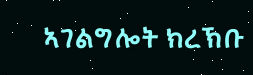ኣገልግሎት ክረኽቡ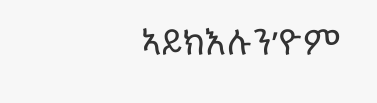ኣይክእሉን’ዮም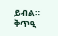ይብል።
ቅጥዒ